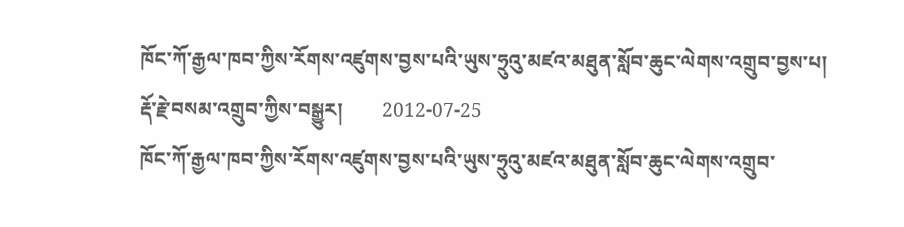ཁོང་ཀོ་རྒྱལ་ཁབ་ཀྱིས་རོགས་འཛུགས་བྱས་པའི་ཡུས་ཧྲུའུ་མཛའ་མཐུན་སློབ་ཆུང་ལེགས་འགྲུབ་བྱས་པ།
རྡོ་རྗེ་བསམ་འགྲུབ་ཀྱིས་བསྒྱུར།        2012-07-25
ཁོང་ཀོ་རྒྱལ་ཁབ་ཀྱིས་རོགས་འཛུགས་བྱས་པའི་ཡུས་ཧྲུའུ་མཛའ་མཐུན་སློབ་ཆུང་ལེགས་འགྲུབ་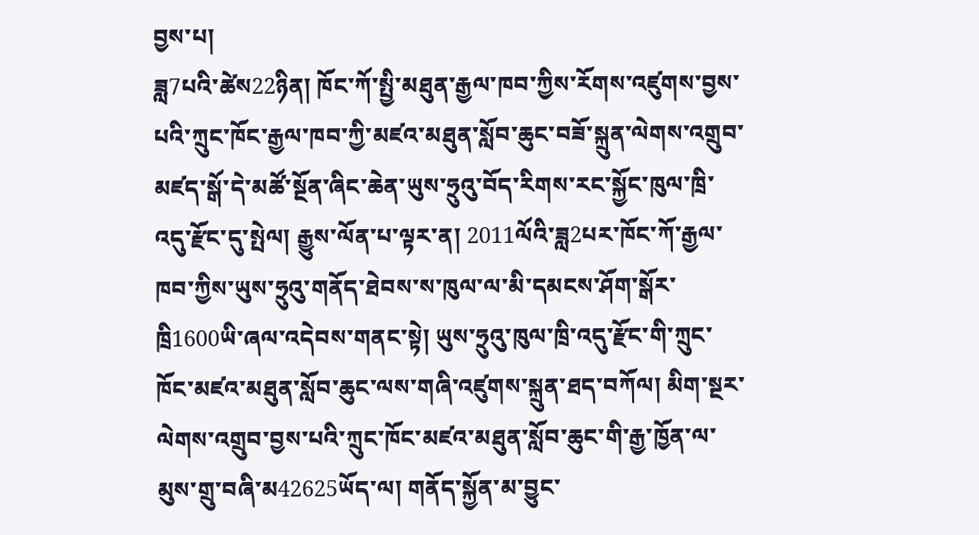བྱས་པ།
ཟླ7པའི་ཚེས22ཉིན། ཁོང་ཀོ་སྤྱི་མཐུན་རྒྱལ་ཁབ་ཀྱིས་རོགས་འཛུགས་བྱས་པའི་ཀྲུང་ཁོང་རྒྱལ་ཁབ་ཀྱི་མཛའ་མཐུན་སློབ་ཆུང་བཟོ་སྐྲུན་ལེགས་འགྲུབ་མཛད་སྒོ་དེ་མཚོ་སྔོན་ཞིང་ཆེན་ཡུས་ཧྲུའུ་བོད་རིགས་རང་སྐྱོང་ཁུལ་ཁྲི་འདུ་རྫོང་དུ་སྤེལ། རྒྱུས་ལོན་པ་ལྟར་ན། 2011ལོའི་ཟླ2པར་ཁོང་ཀོ་རྒྱལ་ཁབ་ཀྱིས་ཡུས་ཧྲུའུ་གནོད་ཐེབས་ས་ཁུལ་ལ་མི་དམངས་ཤོག་སྒོར་ཁྲི1600ཡི་ཞལ་འདེབས་གནང་སྟེ། ཡུས་ཧྲུའུ་ཁུལ་ཁྲི་འདུ་རྫོང་གི་ཀྲུང་ཁོང་མཛའ་མཐུན་སློབ་ཆུང་ལས་གཞི་འཛུགས་སྐྲུན་ཐད་བཀོལ། མིག་སྔར་ལེགས་འགྲུབ་བྱས་པའི་ཀྲུང་ཁོང་མཛའ་མཐུན་སློབ་ཆུང་གི་རྒྱ་ཁྱོན་ལ་མུས་གྲུ་བཞི་མ42625ཡོད་ལ། གནོད་སྐྱོན་མ་བྱུང་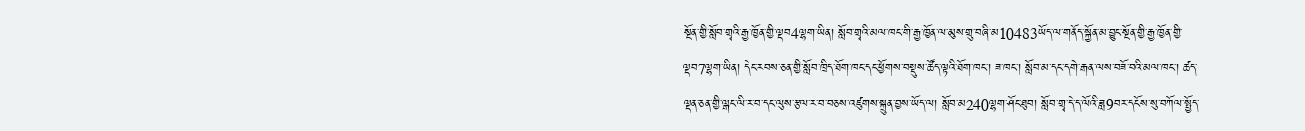སྔོན་གྱི་སློབ་གྲྭའི་རྒྱ་ཁྱོན་གྱི་ལྡབ4ལྷག་ཡིན། སློབ་གྲྭའི་མལ་ཁང་གི་རྒྱ་ཁྱོན་ལ་མུས་གྲུ་བཞི་མ10483ཡོད་ལ་གནོད་སྐྱོན་མ་བྱུང་སྔོན་གྱི་རྒྱ་ཁྱོན་གྱི་ལྡབ7ལྷག་ཡིན། དེང་རབས་ཅན་གྱི་སློབ་ཁྲིད་ཐོག་ཁང་དང་ཕྱོགས་བསྡུས་ཚོད་ལྟའི་ཐོག་ཁང་། ཟ་ཁང་། སློབ་མ་དང་དགེ་རྒན་ལས་བཟོ་བའི་མལ་ཁང་། ཚད་ལྡན་ཅན་གྱི་ལྒང་ལི་ར་བ་དང་ལུས་རྩལ་ར་བ་བཅས་འཛུགས་སྐྲུན་བྱས་ཡོད་ལ། སློབ་མ240ལྷག་ཤོང་ཐུབ། སློབ་གྲྭ་དེ་ད་ལོའི་ཟླ9བར་དངོས་སུ་བཀོལ་སྤྱོད་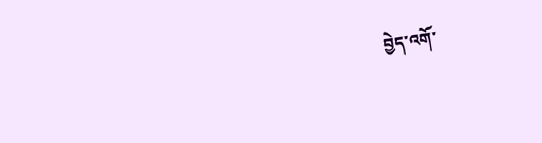བྱེད་འགོ་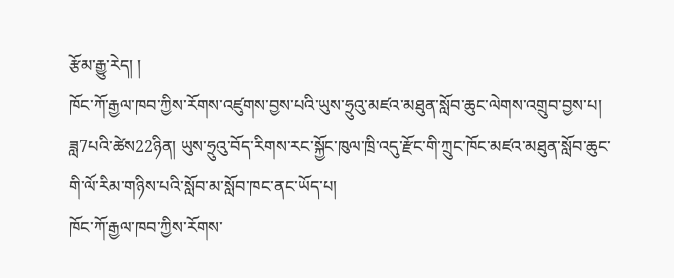རྩོམ་རྒྱུ་རེད། །
ཁོང་ཀོ་རྒྱལ་ཁབ་ཀྱིས་རོགས་འཛུགས་བྱས་པའི་ཡུས་ཧྲུའུ་མཛའ་མཐུན་སློབ་ཆུང་ལེགས་འགྲུབ་བྱས་པ།
ཟླ7པའི་ཚེས22ཉིན། ཡུས་ཧྲུའུ་བོད་རིགས་རང་སྐྱོང་ཁུལ་ཁྲི་འདུ་རྫོང་གི་ཀྲུང་ཁོང་མཛའ་མཐུན་སློབ་ཆུང་གི་ལོ་རིམ་གཉིས་པའི་སློབ་མ་སློབ་ཁང་ནང་ཡོད་པ།
ཁོང་ཀོ་རྒྱལ་ཁབ་ཀྱིས་རོགས་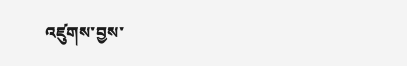འཛུགས་བྱས་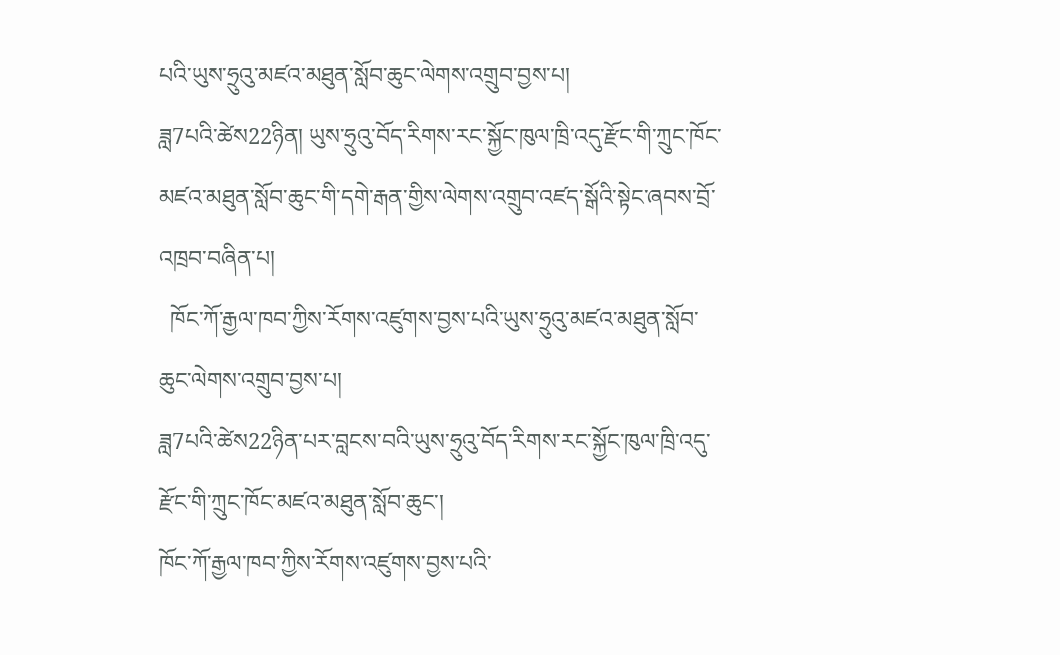པའི་ཡུས་ཧྲུའུ་མཛའ་མཐུན་སློབ་ཆུང་ལེགས་འགྲུབ་བྱས་པ།
ཟླ7པའི་ཚེས22ཉིན། ཡུས་ཧྲུའུ་བོད་རིགས་རང་སྐྱོང་ཁུལ་ཁྲི་འདུ་རྫོང་གི་ཀྲུང་ཁོང་མཛའ་མཐུན་སློབ་ཆུང་གི་དགེ་རྒན་གྱིས་ལེགས་འགྲུབ་འཛད་སྒོའི་སྟེང་ཞབས་བྲོ་འཁྲབ་བཞིན་པ།
  ཁོང་ཀོ་རྒྱལ་ཁབ་ཀྱིས་རོགས་འཛུགས་བྱས་པའི་ཡུས་ཧྲུའུ་མཛའ་མཐུན་སློབ་ཆུང་ལེགས་འགྲུབ་བྱས་པ།
ཟླ7པའི་ཚེས22ཉིན་པར་བླངས་བའི་ཡུས་ཧྲུའུ་བོད་རིགས་རང་སྐྱོང་ཁུལ་ཁྲི་འདུ་རྫོང་གི་ཀྲུང་ཁོང་མཛའ་མཐུན་སློབ་ཆུང་།
ཁོང་ཀོ་རྒྱལ་ཁབ་ཀྱིས་རོགས་འཛུགས་བྱས་པའི་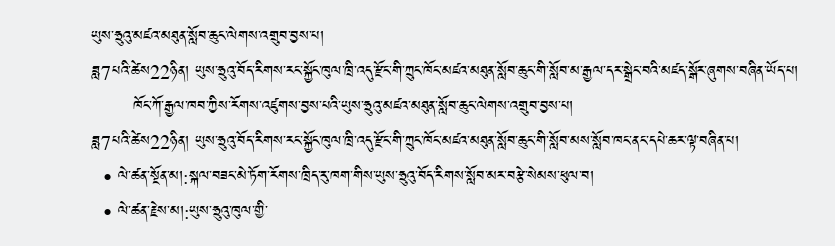ཡུས་ཧྲུའུ་མཛའ་མཐུན་སློབ་ཆུང་ལེགས་འགྲུབ་བྱས་པ།
ཟླ7པའི་ཚེས22ཉིན། ཡུས་ཧྲུའུ་བོད་རིགས་རང་སྐྱོང་ཁུལ་ཁྲི་འདུ་རྫོང་གི་ཀྲུང་ཁོང་མཛའ་མཐུན་སློབ་ཆུང་གི་སློབ་མ་རྒྱལ་དར་སྒྲེང་བའི་མཛད་སྒོར་ཞུགས་བཞིན་ཡོད་པ།
        ཁོང་ཀོ་རྒྱལ་ཁབ་ཀྱིས་རོགས་འཛུགས་བྱས་པའི་ཡུས་ཧྲུའུ་མཛའ་མཐུན་སློབ་ཆུང་ལེགས་འགྲུབ་བྱས་པ།
ཟླ7པའི་ཚེས22ཉིན། ཡུས་ཧྲུའུ་བོད་རིགས་རང་སྐྱོང་ཁུལ་ཁྲི་འདུ་རྫོང་གི་ཀྲུང་ཁོང་མཛའ་མཐུན་སློབ་ཆུང་གི་སློབ་མས་སློབ་ཁང་ནང་དཔེ་ཆར་ལྟ་བཞིན་པ།
  • ལེ་ཚན་སྔོན་མ།:སྐལ་བཟང་མེ་ཏོག་རོགས་ཁྲིད་རུ་ཁག་གིས་ཡུས་ཧྲུའུ་བོད་རིགས་སློབ་མར་བརྩེ་སེམས་ཕུལ་བ།
  • ལེ་ཚན་རྗེས་མ།:ཡུས་ཧྲུའུ་ཁུལ་གྱི་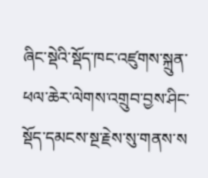ཞིང་སྡེའི་སྡོད་ཁང་འཛུགས་སྐྲུན་ཕལ་ཆེར་ལེགས་འགྲུབ་བྱས་ཤིང་སྡོད་དམངས་སྔ་རྗེས་སུ་གནས་ས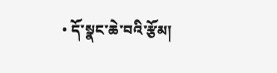• དོ་སྣང་ཆེ་བའི་རྩོམ།